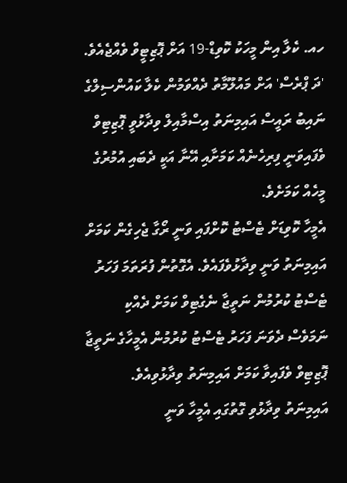ހއ. ކެލާ އިން މީހަކު ކޮވިޑް-19 އަށް ޕޮޒިޓީވް ވެއްޖެއެވެ.
'ދަ ޕްރެސް' އަށް މައުލޫމާތު ދެއްވަމުން ކެލާ ކައުންސިލްގެ ނައިބު ރައީސް އައިމިނަތު އިސްމާއިލް ވިދާޅުވީ ޕޮޒިޓިވް ވެފައިވަނީ ފިރިހެނެއް ކަމަށާއި އޭނާ އަކީ ދެބައި އުމުރުގެ މީހެއް ކަމަށެވެ.
އެމީހާ ކޮވިޑަށް ޓެސްޓު ކޮށްފައި ވަނީ ރޯގާ ޖެހިގެން ކަމަށް އައިމިނަތު ވަނީ ވިދާޅުވެފައެވެ. އެގޮތުން ފުރަތަމަ ފަހަރު ޓެސްޓު ކުރުމުން ނަތީޖާ ނެގެޓިވް ކަމަށް ދެއްކި ނަމަވެސް ދެވަނަ ފަހަރު ޓެސްޓު ކުރުމުން އެމީހާގެ ނަތީޖާ ޕޮޒިޓިވް ވެފައިވާ ކަމަށް އައިމިނަތު ވިދާޅުވިއެވެ.
އައިމިނަތު ވިދާޅުވި ގޮތުގައި އެމީހާ ވަނީ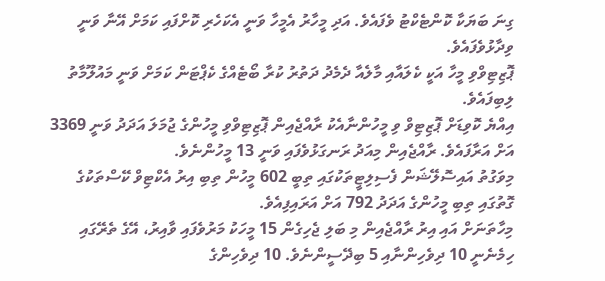ގިނަ ބަޔަކާ ކޮންޓެކްޓު ވެފައެވެ. އަދި މީހާރު އެމީހާ ވަނީ އެކަހެރި ކޮށްފައި ކަމަށް އޭނާ ވަނީ ވިދާޅުވެފައެވެ.
ޕޮޒިޓިވްވި މީހާ އަކީ ކެލައާއި މާލެއާ ދެމެދު ދަތުރު ކުރާ ބޯޓެއްގެ ކެޕްޓަން ކަމަށް ވަނީ މައުލޫމާތު ލިބިފައެވެ.
އިއްޔެ ކޮވިޑަށް ޕޮޒިޓިވް ވި މީހުންނާއެކު ރާއްޖެއިން ޕޮޒިޓިވްވި މީހުންގެ ޖުމަލަ އަދަދު ވަނީ 3369 އަށް އަރާފައެވެ. ރާއްޖެއިން މިއަދު ރަނގަޅުވެފައި ވަނީ 13 މީހުންނެވެ.
މިވަގުތު އައިސޮލޭޝަން ފެސިލިޓީތަކުގައި ތިބީ 602 މީހުން ތިބި އިރު އެކްޓިވް ކޭސްތަކުގެ ގޮތުގައި ތިބި މީހުންގެ އަދަދު 792 އަށް އަރައިފިއެވެ.
މިހާތަނަށް އައި އިރު ރާއްޖެއިން މި ބަލި ޖެހިގެން 15 މީހަކު މަރުވެފައި ވާއިރު، އޭގެ ތެރޭގައި ހިމެނެނީ 10 ދިވެހިންނާއި 5 ބިދޭސީންނެވެ. 10 ދިވެހިންގެ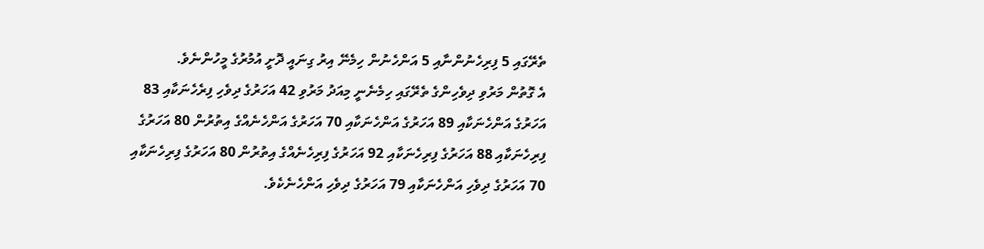ތެރޭގައި 5 ފިރިހެނުންނާއި 5 އަންހެނުން ހިމެނޭ އިރު ގިނައީ ދޮށީ އުމުރުގެ މީހުންނެވެ.
އެ ގޮތުން މަރުވި ދިވެހިންގެ ތެރޭގައި ހިމެނެނީ މިއަދު މަރުވި 42 އަހަރުގެ ދިވެހި ފިރެހެނަކާއި 83 އަހަރުގެ އަންހެނަކާއި 89 އަހަރުގެ އަންހެނަކާއި 70 އަހަރުގެ އަންހެނެއްގެ އިތުރުން 80 އަހަރުގެ ފިރިހެނަކާއި 88 އަހަރުގެ ފިރިހެނަކާއި 92 އަހަރުގެ ފިރިހެނެއްގެ އިތުރުން 80 އަހަރުގެ ފިރިހެނަކާއި 70 އަހަރުގެ ދިވެހި އަންހެނަކާއި 79 އަހަރުގެ ދިވެހި އަންހެނެކެވެ.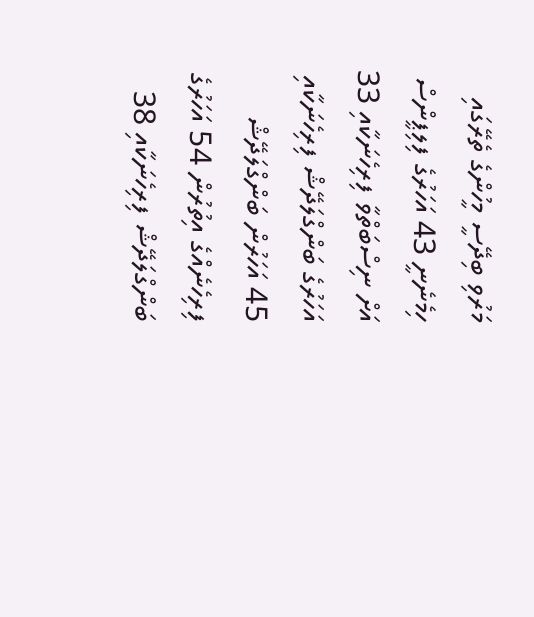މަރުވި ބިދޭސީ މީހުންގެ ތެރޭގައި ހިމެނެނީ 43 އަހަރުގެ ފިލިޕީންސް އަށް ނިސްބަތްވާ ފިރިހެނަކާއި 33 އަހަރުގެ ބަންގްލަދޭޝް ފިރިހެނަކާއި 45 އަހަރުން ބަންގްލަދޭޝް ފިރިހެނެއްގެ އިތުރުން 54 އަހަރުގެ ބަންގްލަދޭޝް ފިރިހެނަކާއި 38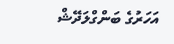އަހަރުގެ ބަންގްލަދޭޝް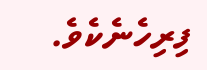ފިރިހެނެކެވެ.